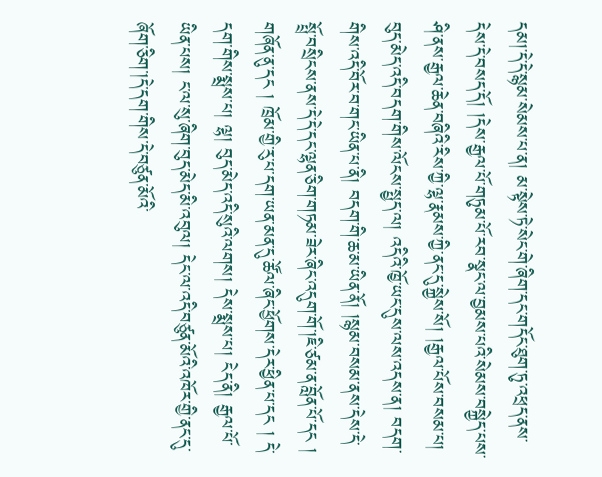དམ།་དེ་དེ་སྙམ་སེམས་པ་ན། མ་སྟེས་ཏེ་སེང་གེ་ཞིག་དང་གདོང་ཐུག་ཏུ་འཕྲད་ནས་དེས་དེ་བསད་དོ། །དེས་རྒྱལ་པོ་གཏུམ་པོ་རབ་སྣང་ལ་བྱམས་པའི་སེམས་བསྐྱེད་པས་ཤི་ནས་རྒྱལ་ཆེན་བཞིའི་རིས་ཀྱི་ལྷ་རྣམས་ཀྱི་ནང་དུ་སྐྱེས་སོ། །རྒྱལ་པོས་བསམ་པ། བུད་མེད་འདི་བདག་གིས་ལོངས་སྤྱད་ལ། འདིའི་ཁྱོ་ཡང་དུས་ལས་འདས་ན། བདག་གིས་འདི་བོར་བ་གང་ཡིན་པ་ནི། བདག་གི་ཆ་མ་ཡིན་ནོ། །སྙམ་བསམ་ནས་དེས་དེ་སྤྲོ་བསྲིངས་ནས་དེ་དེ་དང་ལྷན་ཅིག་གཏམ་ཟེར་ཞིང་འདུག་གོ་།ཇི་ཙམ་ན་བློན་པོ་དང ། གཞོན་ནུ་དང ། ཁྲོམ་གྱི་རུ་པ་དག་ཡན་མན་དུ་ཚོལ་ཞིང་ཕྱོགས་དེར་ཕྱིན་པ་དང ། དེ་དག་གིས་སྨྲས་པ། ལྷ། བུད་མེད་འདི་སུའི་ལགས། དེས་སྨྲས་པ། ངེད་ནི། རྒྱལ་པོ་ཡིན་པས། ང་ལ་སུ་ཞིག་བུད་མེད་མི་འབུལ། དེང་ལ་འདི་བཙུན་མོའི་འཁོར་གྱི་ནང་དུ་ཞོག་ཅིག་།དེ་དག་གིས་དེ་བཙུན་མོའི་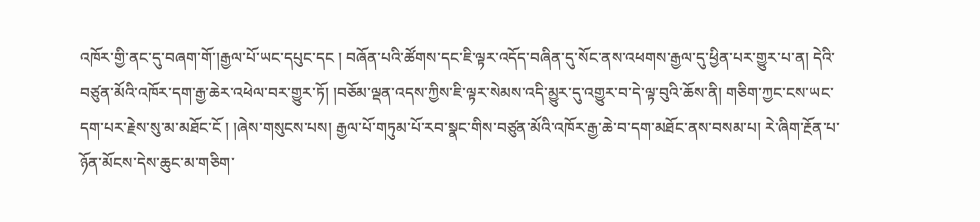འཁོར་གྱི་ནང་དུ་བཞག་གོ་།རྒྱལ་པོ་ཡང་དཔུང་དང ། བཞོན་པའི་ཚོགས་དང་ཇི་ལྟར་འདོད་བཞིན་དུ་སོང་ནས་འཕགས་རྒྱལ་དུ་ཕྱིན་པར་གྱུར་པ་ན། དེའི་བཙུན་མོའི་འཁོར་དག་རྒྱ་ཆེར་འཕེལ་བར་གྱུར་ཏོ། །བཅོམ་ལྡན་འདས་ཀྱིས་ཇི་ལྟར་སེམས་འདི་མྱུར་དུ་འགྱུར་བ་དེ་ལྟ་བུའི་ཆོས་ནི། གཅིག་ཀྱང་ངས་ཡང་དག་པར་རྗེས་སུ་མ་མཐོང་ངོ ། །ཞེས་གསུངས་པས། རྒྱལ་པོ་གཏུམ་པོ་རབ་སྣང་གིས་བཙུན་མོའི་འཁོར་རྒྱ་ཆེ་བ་དག་མཐོང་ནས་བསམ་པ། རེ་ཞིག་རྔོན་པ་ཉོན་མོངས་དེས་ཆུང་མ་གཅིག་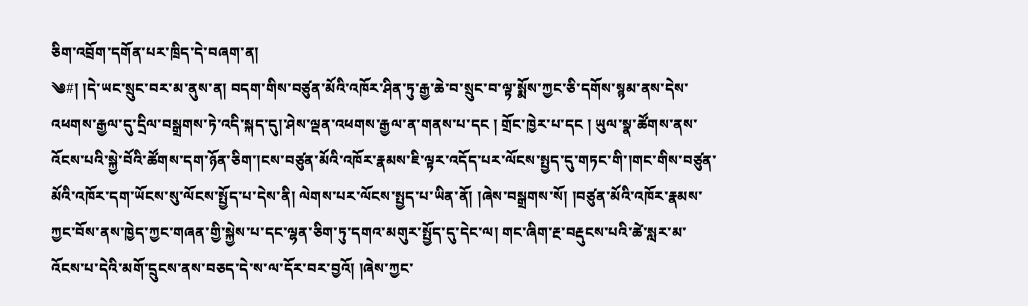ཅིག་འབྲོག་དགོན་པར་ཁྲིད་དེ་བཞག་ན།
༄#། །དེ་ཡང་སྲུང་བར་མ་ནུས་ན། བདག་གིས་བཙུན་མོའི་འཁོར་ཤིན་ཏུ་རྒྱ་ཆེ་བ་སྲུང་བ་ལྟ་སྨོས་ཀྱང་ཅི་དགོས་སྙམ་ནས་དེས་འཕགས་རྒྱལ་དུ་དྲིལ་བསྒྲགས་ཏེ་འདི་སྐད་དུ།་ཤེས་ལྡན་འཕགས་རྒྱལ་ན་གནས་པ་དང ། གྲོང་ཁྱེར་པ་དང ། ཡུལ་སྣ་ཚོགས་ནས་འོངས་པའི་སྐྱེ་བོའི་ཚོགས་དག་ཉོན་ཅིག་།ངས་བཙུན་མོའི་འཁོར་རྣམས་ཇི་ལྟར་འདོད་པར་ལོངས་སྤྱད་དུ་གཏང་གི་།གང་གིས་བཙུན་མོའི་འཁོར་དག་ཡོངས་སུ་ལོངས་སྤྱོད་པ་དེས་ནི། ལེགས་པར་ལོངས་སྤྱད་པ་ཡིན་ནོ། །ཞེས་བསྒྲགས་སོ། །བཙུན་མོའི་འཁོར་རྣམས་ཀྱང་བོས་ནས་ཁྱེད་ཀྱང་གཞན་གྱི་སྐྱེས་པ་དང་ལྷན་ཅིག་ཏུ་དགའ་མགུར་སྤྱོད་དུ་དེང་ལ། གང་ཞིག་རྔ་བརྡུངས་པའི་ཚེ་སླར་མ་འོངས་པ་དེའི་མགོ་དྲུངས་ནས་བཅད་དེ་ས་ལ་དོར་བར་བྱའོ། །ཞེས་ཀྱང་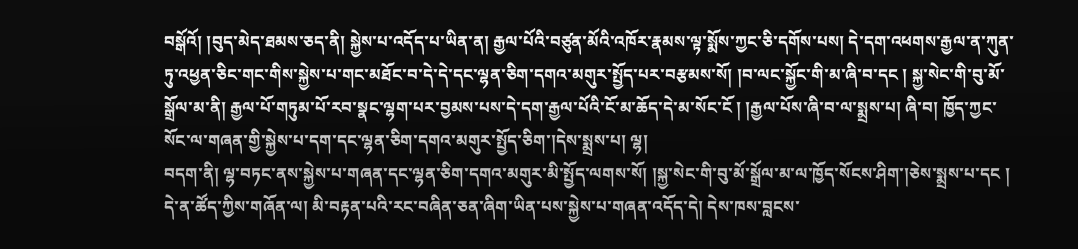བསྒོའོ། །བུད་མེད་ཐམས་ཅད་ནི། སྐྱེས་པ་འདོད་པ་ཡིན་ན། རྒྱལ་པོའི་བཙུན་མོའི་འཁོར་རྣམས་ལྟ་སྨོས་ཀྱང་ཅི་དགོས་པས། དེ་དག་འཕགས་རྒྱལ་ན་ཀུན་ཏུ་འཕྱན་ཅིང་གང་གིས་སྐྱེས་པ་གང་མཐོང་བ་དེ་དེ་དང་ལྷན་ཅིག་དགའ་མགུར་སྤྱོད་པར་བརྩམས་སོ། །བ་ལང་སྐྱོང་གི་མ་ཞི་བ་དང ། སྐྱ་སེང་གི་བུ་མོ་སྒྲོལ་མ་ནི། རྒྱལ་པོ་གཏུམ་པོ་རབ་སྣང་ལྷག་པར་བྱམས་པས་དེ་དག་རྒྱལ་པོའི་ངོ་མ་ཆོད་དེ་མ་སོང་ངོ ། །རྒྱལ་པོས་ཞི་བ་ལ་སྨྲས་པ། ཞི་བ། ཁྱོད་ཀྱང་སོང་ལ་གཞན་གྱི་སྐྱེས་པ་དག་དང་ལྷན་ཅིག་དགའ་མགུར་སྤྱོད་ཅིག་།དེས་སྨྲས་པ། ལྷ།
བདག་ནི། ལྷ་བཏང་ནས་སྐྱེས་པ་གཞན་དང་ལྷན་ཅིག་དགའ་མགུར་མི་སྤྱོད་ལགས་སོ། །སྐྱ་སེང་གི་བུ་མོ་སྒྲོལ་མ་ལ་ཁྱོད་སོངས་ཤིག་།ཅེས་སྨྲས་པ་དང ། དེ་ན་ཚོད་ཀྱིས་གཞོན་ལ། མི་བརྟན་པའི་རང་བཞིན་ཅན་ཞིག་ཡིན་པས་སྐྱེས་པ་གཞན་འདོད་དེ། དེས་ཁས་བླངས་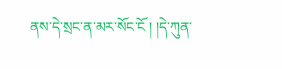ནས་དེ་སྲང་ན་མར་སོང་ངོ ། །དེ་ཀུན་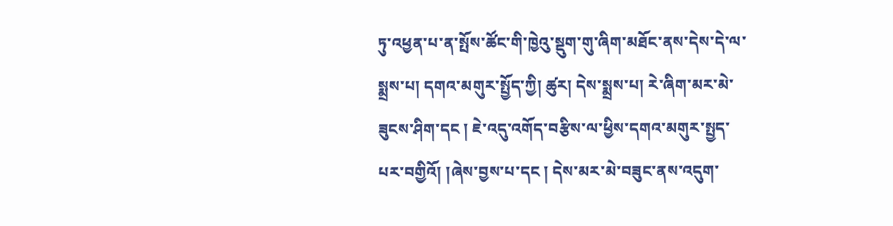ཏུ་འཕྱན་པ་ན་སྤོས་ཚོང་གི་ཁྱེའུ་སྡུག་གུ་ཞིག་མཐོང་ནས་དེས་དེ་ལ་སྨྲས་པ། དགའ་མགུར་སྤྱོད་ཀྱི། ཚུར། དེས་སྨྲས་པ། རེ་ཞིག་མར་མེ་ཟུངས་ཤིག་དང ། ཇེ་འདུ་འགོད་བརྩིས་ལ་ཕྱིས་དགའ་མགུར་སྤྱད་པར་བགྱིའོ། །ཞེས་བྱས་པ་དང ། དེས་མར་མེ་བཟུང་ནས་འདུག་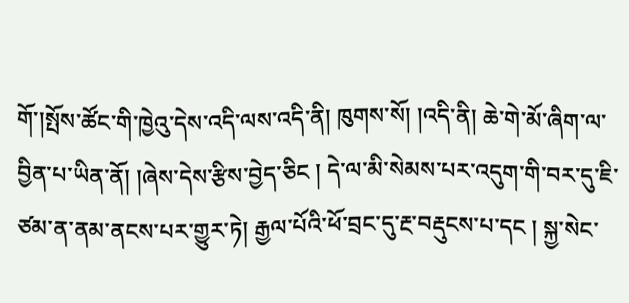གོ་།སྤོས་ཚོང་གི་ཁྱེའུ་དེས་འདི་ལས་འདི་ནི། ཁུགས་སོ། །འདི་ནི། ཆེ་གེ་མོ་ཞིག་ལ་བྱིན་པ་ཡིན་ནོ། །ཞེས་དེས་རྩིས་བྱེད་ཅིང ། དེ་ལ་མི་སེམས་པར་འདུག་གི་བར་དུ་ཇི་ཙམ་ན་ནམ་ནངས་པར་གྱུར་ཏེ། རྒྱལ་པོའི་ཕོ་བྲང་དུ་རྔ་བརྡུངས་པ་དང ། སྐྱ་སེང་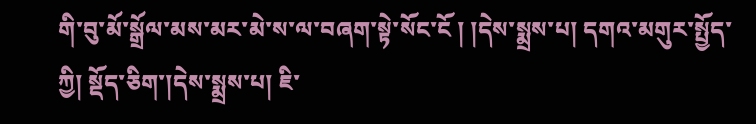གི་བུ་མོ་སྒྲོལ་མས་མར་མེ་ས་ལ་བཞག་སྟེ་སོང་ངོ ། །དེས་སྨྲས་པ། དགའ་མགུར་སྤྱོད་ཀྱི། སྡོད་ཅིག་།དེས་སྨྲས་པ། ཇི་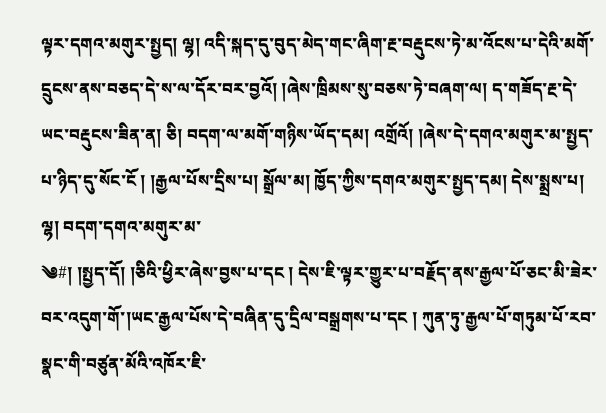ལྟར་དགའ་མགུར་སྤྱད། ལྷ། འདི་སྐད་དུ་བུད་མེད་གང་ཞིག་རྔ་བརྡུངས་ཏེ་མ་འོངས་པ་དེའི་མགོ་དྲུངས་ནས་བཅད་དེ་ས་ལ་དོར་བར་བྱའོ། །ཞེས་ཁྲིམས་སུ་བཅས་ཏེ་བཞག་ལ། ད་གཟོད་རྔ་དེ་ཡང་བརྡུངས་ཟིན་ན། ཅི། བདག་ལ་མགོ་གཉིས་ཡོད་དམ། འགྲོའོ། །ཞེས་དེ་དགའ་མགུར་མ་སྤྱད་པ་ཉིད་དུ་སོང་ངོ ། །རྒྱལ་པོས་དྲིས་པ། སྒྲོལ་མ། ཁྱོད་ཀྱིས་དགའ་མགུར་སྤྱད་དམ། དེས་སྨྲས་པ། ལྷ། བདག་དགའ་མགུར་མ་
༄#། །སྤྱད་དོ། །ཅིའི་ཕྱིར་ཞེས་བྱས་པ་དང ། དེས་ཇི་ལྟར་གྱུར་པ་བརྗོད་ནས་རྒྱལ་པོ་ཅང་མི་ཟེར་བར་འདུག་གོ་།ཡང་རྒྱལ་པོས་དེ་བཞིན་དུ་དྲིལ་བསྒྲགས་པ་དང ། ཀུན་ཏུ་རྒྱལ་པོ་གཏུམ་པོ་རབ་སྣང་གི་བཙུན་མོའི་འཁོར་ཇི་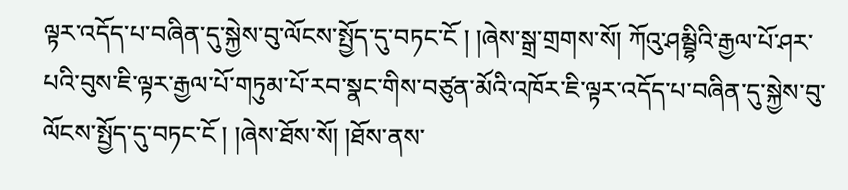ལྟར་འདོད་པ་བཞིན་དུ་སྐྱེས་བུ་ལོངས་སྤྱོད་དུ་བཏང་ངོ ། །ཞེས་སྒྲ་གྲགས་སོ། ཀོའུ་ཤམྦྷིའི་རྒྱལ་པོ་ཤར་པའི་བུས་ཇི་ལྟར་རྒྱལ་པོ་གཏུམ་པོ་རབ་སྣང་གིས་བཙུན་མོའི་འཁོར་ཇི་ལྟར་འདོད་པ་བཞིན་དུ་སྐྱེས་བུ་ལོངས་སྤྱོད་དུ་བཏང་ངོ ། །ཞེས་ཐོས་སོ། །ཐོས་ནས་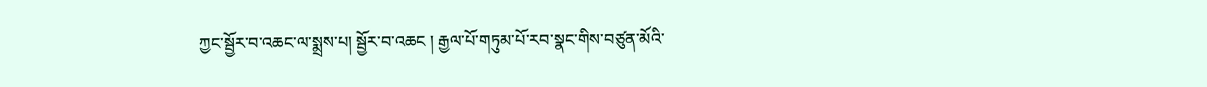ཀྱང་སྦྱོར་བ་འཆང་ལ་སྨྲས་པ། སྦྱོར་བ་འཆང ། རྒྱལ་པོ་གཏུམ་པོ་རབ་སྣང་གིས་བཙུན་མོའི་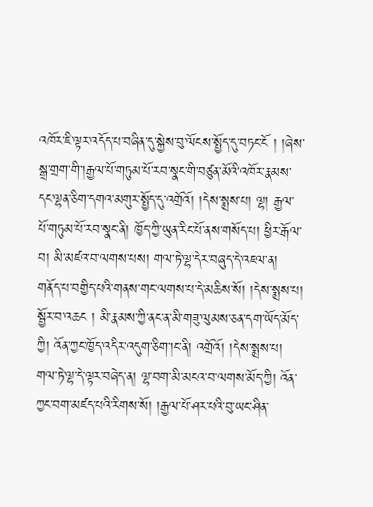འཁོར་ཇི་ལྟར་འདོད་པ་བཞིན་དུ་སྐྱེས་བུ་ལོངས་སྤྱོད་དུ་བཏང་ངོ ། །ཞེས་སྒྲ་གྲག་གི་།རྒྱལ་པོ་གཏུམ་པོ་རབ་སྣང་གི་བཙུན་མོའི་འཁོར་རྣམས་དང་ལྷན་ཅིག་དགའ་མགུར་སྤྱོད་དུ་འགྲོའོ། །དེས་སྨྲས་པ། ལྷ། རྒྱལ་པོ་གཏུམ་པོ་རབ་སྣང་ནི། ཁྱོད་ཀྱི་ཡུན་རིང་པོ་ནས་གསོད་པ། ཕྱིར་རྒོལ་བ། མི་མཛའ་བ་ལགས་པས། གལ་ཏེ་ལྷ་དེར་བཞུད་དེ་འཇལ་ན། གནོད་པ་བགྱིད་པའི་གནས་གང་ལགས་པ་དེ་མཆིས་སོ། །དེས་སྨྲས་པ། སྦྱོར་བ་འཆང ། མི་རྣམས་ཀྱི་ནང་ན་མི་གཟུ་ལུམས་ཅན་དག་ཡོད་མོད་ཀྱི། འོན་ཀྱང་ཁྱོད་འདིར་འདུག་ཅིག་།ང་ནི། འགྲོའོ། །དེས་སྨྲས་པ། གལ་ཏེ་ལྷ་དེ་ལྟར་བཞེད་ན། ལྷ་བག་མི་མངའ་བ་ལགས་མོད་ཀྱི། འོན་ཀྱང་བག་མཛད་པའི་རིགས་སོ། །རྒྱལ་པོ་ཤར་པའི་བུ་ཡང་ཤིན་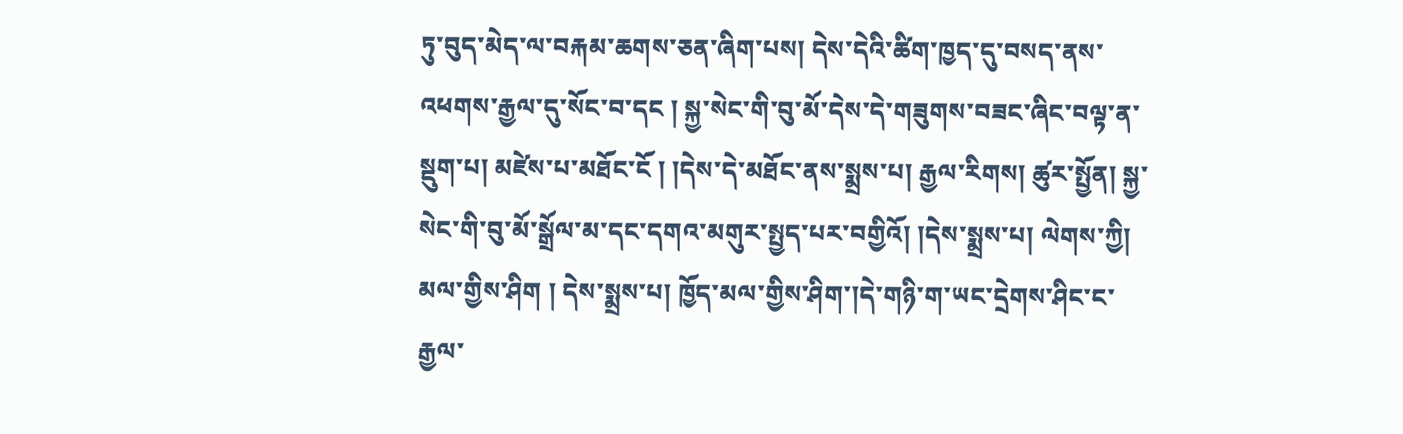ཏུ་བུད་མེད་ལ་བརྐམ་ཆགས་ཅན་ཞིག་པས། དེས་དེའི་ཚིག་ཁྱད་དུ་བསད་ནས་འཕགས་རྒྱལ་དུ་སོང་བ་དང ། སྐྱ་སེང་གི་བུ་མོ་དེས་དེ་གཟུགས་བཟང་ཞིང་བལྟ་ན་སྡུག་པ། མཛེས་པ་མཐོང་ངོ ། །དེས་དེ་མཐོང་ནས་སྨྲས་པ། རྒྱལ་རིགས། ཚུར་སྤྱོན། སྐྱ་སེང་གི་བུ་མོ་སྒྲོལ་མ་དང་དགའ་མགུར་སྤྱད་པར་བགྱིའོ། །དེས་སྨྲས་པ། ལེགས་ཀྱི། མལ་གྱིས་ཤིག ། དེས་སྨྲས་པ། ཁྱོད་མལ་གྱིས་ཤིག་།དེ་གཉི་ག་ཡང་དྲེགས་ཤིང་ང་རྒྱལ་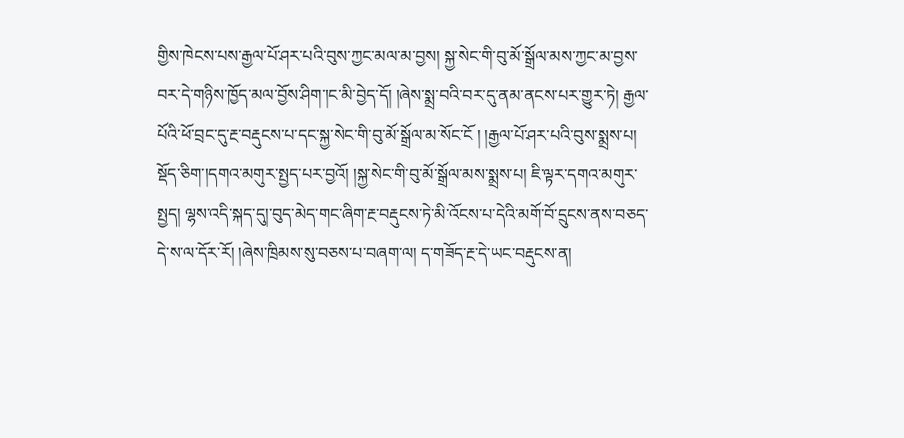གྱིས་ཁེངས་པས་རྒྱལ་པོ་ཤར་པའི་བུས་ཀྱང་མལ་མ་བྱས། སྐྱ་སེང་གི་བུ་མོ་སྒྲོལ་མས་ཀྱང་མ་བྱས་བར་དེ་གཉིས་ཁྱོད་མལ་བྱོས་ཤིག་།ང་མི་བྱེད་དོ། །ཞེས་སྨྲ་བའི་བར་དུ་ནམ་ནངས་པར་གྱུར་ཏེ། རྒྱལ་པོའི་ཕོ་བྲང་དུ་རྔ་བརྡུངས་པ་དང་སྐྱ་སེང་གི་བུ་མོ་སྒྲོལ་མ་སོང་ངོ ། །རྒྱལ་པོ་ཤར་པའི་བུས་སྨྲས་པ། སྡོད་ཅིག་།དགའ་མགུར་སྤྱད་པར་བྱའོ། །སྐྱ་སེང་གི་བུ་མོ་སྒྲོལ་མས་སྨྲས་པ། ཇི་ལྟར་དགའ་མགུར་སྤྱད། ལྷས་འདི་སྐད་དུ།་བུད་མེད་གང་ཞིག་རྔ་བརྡུངས་ཏེ་མི་འོངས་པ་དེའི་མགོ་བོ་དྲུངས་ནས་བཅད་དེ་ས་ལ་དོར་རོ། །ཞེས་ཁྲིམས་སུ་བཅས་པ་བཞག་ལ། ད་གཟོད་རྔ་དེ་ཡང་བརྡུངས་ན།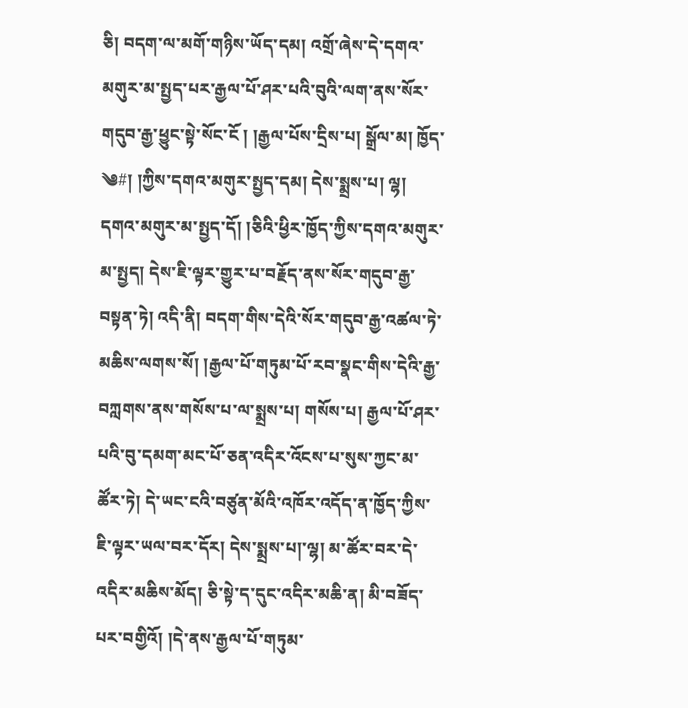ཅི། བདག་ལ་མགོ་གཉིས་ཡོད་དམ། འགྲོ་ཞེས་དེ་དགའ་མགུར་མ་སྤྱད་པར་རྒྱལ་པོ་ཤར་པའི་བུའི་ལག་ནས་སོར་གདུབ་རྒྱ་ཕྱུང་སྟེ་སོང་ངོ ། །རྒྱལ་པོས་དྲིས་པ། སྒྲོལ་མ། ཁྱོད་
༄#། །ཀྱིས་དགའ་མགུར་སྤྱད་དམ། དེས་སྨྲས་པ། ལྷ། དགའ་མགུར་མ་སྤྱད་དོ། །ཅིའི་ཕྱིར་ཁྱོད་ཀྱིས་དགའ་མགུར་མ་སྤྱད། དེས་ཇི་ལྟར་གྱུར་པ་བརྗོད་ནས་སོར་གདུབ་རྒྱ་བསྟན་ཏེ། འདི་ནི། བདག་གིས་དེའི་སོར་གདུབ་རྒྱ་འཚལ་ཏེ་མཆིས་ལགས་སོ། །རྒྱལ་པོ་གཏུམ་པོ་རབ་སྣང་གིས་དེའི་རྒྱ་བཀླགས་ནས་གསོས་པ་ལ་སྨྲས་པ། གསོས་པ། རྒྱལ་པོ་ཤར་པའི་བུ་དམག་མང་པོ་ཅན་འདིར་འོངས་པ་སུས་ཀྱང་མ་ཚོར་ཏེ། དེ་ཡང་ངའི་བཙུན་མོའི་འཁོར་འདོད་ན་ཁྱོད་ཀྱིས་ཇི་ལྟར་ཡལ་བར་དོར། དེས་སྨྲས་པ།་ལྷ། མ་ཚོར་བར་དེ་འདིར་མཆིས་མོད། ཅི་སྟེ་ད་དུང་འདིར་མཆི་ན། མི་བཟོད་པར་བགྱིའོ། །དེ་ནས་རྒྱལ་པོ་གཏུམ་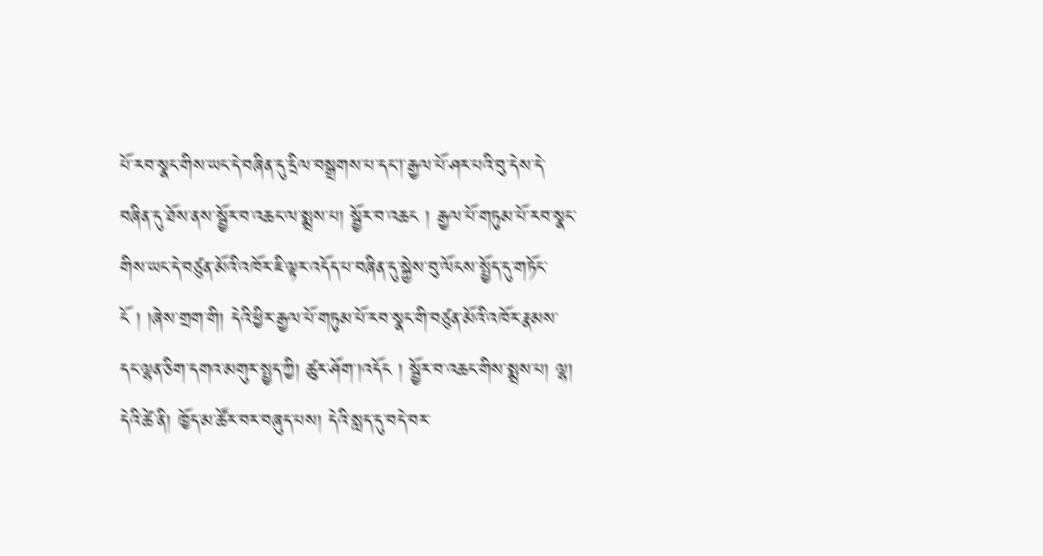པོ་རབ་སྣང་གིས་ཡང་དེ་བཞིན་དུ་དྲིལ་བསྒྲགས་པ་དང།་རྒྱལ་པོ་ཤར་པའི་བུ་དེས་དེ་བཞིན་དུ་ཐོས་ནས་སྦྱོར་བ་འཆང་ལ་སྨྲས་པ། སྦྱོར་བ་འཆང ། རྒྱལ་པོ་གཏུམ་པོ་རབ་སྣང་གིས་ཡང་དེ་བཙུན་མོའི་འཁོར་ཇི་ལྟར་འདོད་པ་བཞིན་དུ་སྐྱེས་བུ་ལོངས་སྤྱོད་དུ་གཏོང་ངོ ། །ཞེས་གྲག་གི། དེའི་ཕྱིར་རྒྱལ་པོ་གཏུམ་པོ་རབ་སྣང་གི་བཙུན་མོའི་འཁོར་རྣམས་དང་ལྷན་ཅིག་དགའ་མགུར་སྤྱད་ཀྱི། ཚུར་ཤོག་།འདོང ། སྦྱོར་བ་འཆང་གིས་སྨྲས་པ། ལྷ། དེའི་ཚེ་ནི། ཁྱོད་མ་ཚོར་བར་བཞུད་པས། དེའི་སླད་དུ་བདེ་བར་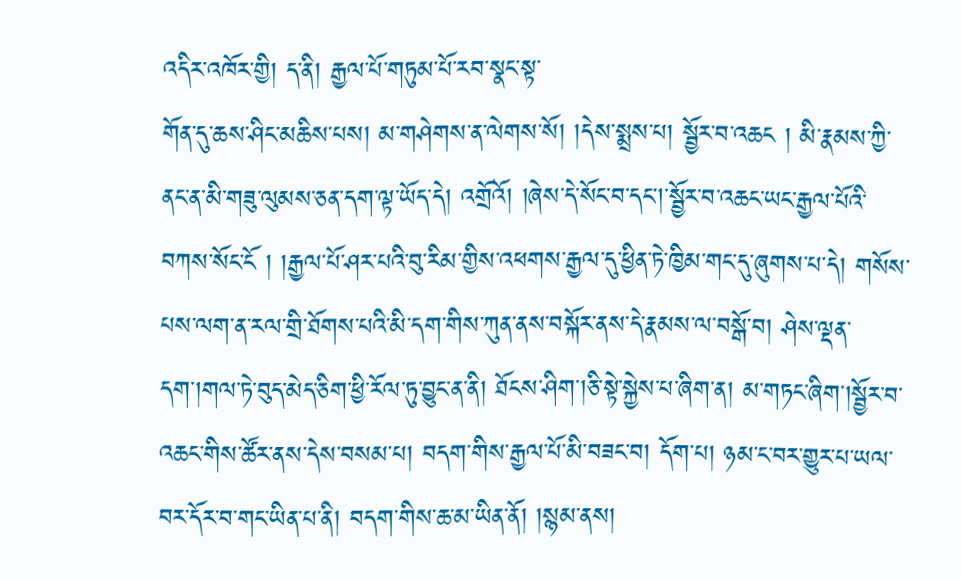འདིར་འཁོར་གྱི། ད་ནི། རྒྱལ་པོ་གཏུམ་པོ་རབ་སྣང་སྟ་
གོན་དུ་ཆས་ཤིང་མཆིས་པས། མ་གཤེགས་ན་ལེགས་སོ། །དེས་སྨྲས་པ། སྦྱོར་བ་འཆང ། མི་རྣམས་ཀྱི་ནང་ན་མི་གཟུ་ལུམས་ཅན་དག་ལྟ་ཡོད་དེ། འགྲོའོ། །ཞེས་དེ་སོང་བ་དང།་སྦྱོར་བ་འཆང་ཡང་རྒྱལ་པོའི་བཀས་སོང་ངོ ། །རྒྱལ་པོ་ཤར་པའི་བུ་རིམ་གྱིས་འཕགས་རྒྱལ་དུ་ཕྱིན་ཏེ་ཁྱིམ་གང་དུ་ཞུགས་པ་དེ། གསོས་པས་ལག་ན་རལ་གྲི་ཐོགས་པའི་མི་དག་གིས་ཀུན་ནས་བསྐོར་ནས་དེ་རྣམས་ལ་བསྒོ་བ། ཤེས་ལྡན་དག་།གལ་ཏེ་བུད་མེད་ཅིག་ཕྱི་རོལ་ཏུ་བྱུང་ན་ནི། ཐོངས་ཤིག་།ཅི་སྟེ་སྐྱེས་པ་ཞིག་ན། མ་གཏང་ཞིག་།སྦྱོར་བ་འཆང་གིས་ཚོར་ནས་དེས་བསམ་པ། བདག་གིས་རྒྱལ་པོ་མི་བཟང་བ། དོག་པ། ཉམ་ང་བར་གྱུར་པ་ཡལ་བར་དོར་བ་གང་ཡིན་པ་ནི། བདག་གིས་ཆ་མ་ཡིན་ནོ། །སྙམ་ནས།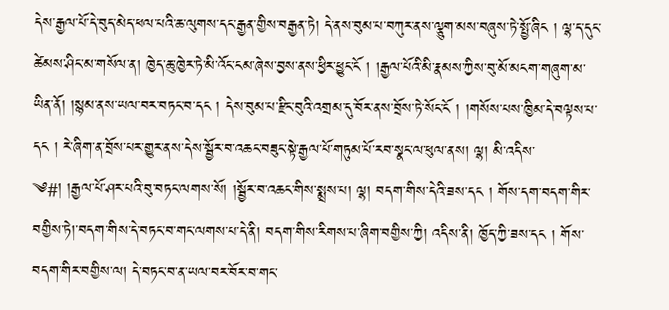དེས་རྒྱལ་པོ་དེ་བུད་མེད་ཕལ་པའི་ཆ་ལུགས་དང་རྒྱན་གྱིས་བརྒྱན་ཏེ། དེ་ནས་བུམ་པ་བཀུར་ནས་ལྕུག་མས་བཞུས་ཏེ་སྤྱོ་ཞིང ། ལྷ་ད་དུང་ཚེམས་ཤིང་མ་གསོལ་ན། ཁྱེད་ཆུ་ཁྱེར་ཏེ་མི་འོང་ངམ་ཞེས་བྱས་ནས་ཕྱིར་ཕྱུང་ངོ ། །རྒྱལ་པོའི་མི་རྣམས་ཀྱིས་བུ་མོ་མངག་གཞུག་མ་ཡིན་ནོ། །སྙམ་ནས་ཡལ་བར་བཏང་བ་དང ། དེས་བུམ་པ་རྫིང་བུའི་འགྲམ་དུ་བོར་ནས་བྲོས་ཏེ་སོང་ངོ ། །གསོས་པས་ཁྱིམ་དེ་བལྟས་པ་དང ། རེ་ཞིག་ན་བྲོས་པར་གྱུར་ནས་དེས་སྦྱོར་བ་འཆང་བཟུང་སྟེ་རྒྱལ་པོ་གཏུམ་པོ་རབ་སྣང་ལ་ཕུལ་ནས། ལྷ། མི་འདིས་
༄#། །རྒྱལ་པོ་ཤར་པའི་བུ་བཏང་ལགས་སོ། །སྦྱོར་བ་འཆང་གིས་སྨྲས་པ། ལྷ། བདག་གིས་དེའི་ཟས་དང ། གོས་དག་བདག་གིར་བགྱིས་ཏེ།་བདག་གིས་དེ་བཏང་བ་གང་ལགས་པ་དེ་ནི། བདག་གིས་རིགས་པ་ཞིག་བགྱིས་ཀྱི། འདིས་ནི། ཁྱོད་ཀྱི་ཟས་དང ། གོས་བདག་གིར་བགྱིས་ལ། དེ་བཏང་བ་ན་ཡལ་བར་བོར་བ་གང་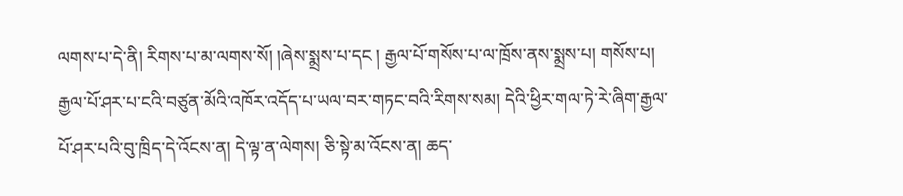ལགས་པ་དེ་ནི། རིགས་པ་མ་ལགས་སོ། །ཞེས་སྨྲས་པ་དང ། རྒྱལ་པོ་གསོས་པ་ལ་ཁྲོས་ནས་སྨྲས་པ། གསོས་པ། རྒྱལ་པོ་ཤར་པ་ངའི་བཙུན་མོའི་འཁོར་འདོད་པ་ཡལ་བར་གཏང་བའི་རིགས་སམ། དེའི་ཕྱིར་གལ་ཏེ་རེ་ཞིག་རྒྱལ་པོ་ཤར་པའི་བུ་ཁྲིད་དེ་འོངས་ན། དེ་ལྟ་ན་ལེགས། ཅི་སྟེ་མ་འོངས་ན། ཆད་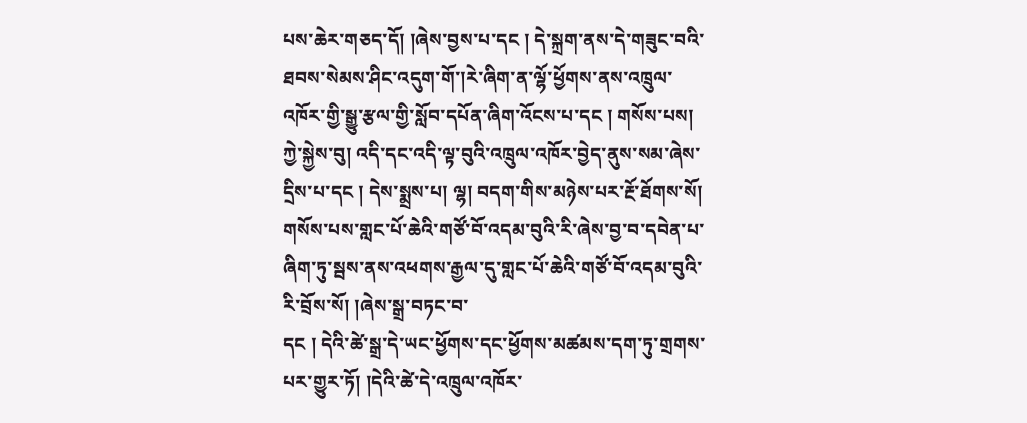པས་ཆེར་གཅད་དོ། །ཞེས་བྱས་པ་དང ། དེ་སྐྲག་ནས་དེ་གཟུང་བའི་ཐབས་སེམས་ཤིང་འདུག་གོ་།རེ་ཞིག་ན་ལྷོ་ཕྱོགས་ནས་འཁྲུལ་འཁོར་གྱི་སྒྱུ་རྩལ་གྱི་སློབ་དཔོན་ཞིག་འོངས་པ་དང ། གསོས་པས། ཀྱེ་སྐྱེས་བུ། འདི་དང་འདི་ལྟ་བུའི་འཁྲུལ་འཁོར་བྱེད་ནུས་སམ་ཞེས་དྲིས་པ་དང ། དེས་སྨྲས་པ། ལྷ། བདག་གིས་མཉེས་པར་རྔོ་ཐོགས་སོ། གསོས་པས་གླང་པོ་ཆེའི་གཙོ་བོ་འདམ་བུའི་རི་ཞེས་བྱ་བ་དབེན་པ་ཞིག་ཏུ་སྦས་ནས་འཕགས་རྒྱལ་དུ་གླང་པོ་ཆེའི་གཙོ་བོ་འདམ་བུའི་རི་བྲོས་སོ། །ཞེས་སྒྲ་བཏང་བ་
དང ། དེའི་ཚེ་སྒྲ་དེ་ཡང་ཕྱོགས་དང་ཕྱོགས་མཚམས་དག་ཏུ་གྲགས་པར་གྱུར་ཏོ། །དེའི་ཚེ་དེ་འཁྲུལ་འཁོར་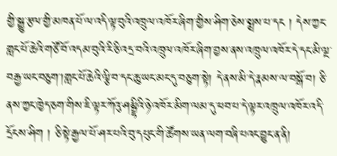གྱི་སྒྱུ་རྩལ་གྱི་མཁན་པོ་ལ་འདི་ལྟ་བུའི་འཁྲུལ་འཁོར་ཞིག་གྱིས་ཤིག་ཅེས་སྨྲས་པ་དང ། དེས་ཀྱང་གླང་པོ་ཆེའི་གཙོ་བོ་འདམ་བུའི་རི་ཅི་འདྲ་བའི་འཁྲུལ་འཁོར་ཞིག་བྱས་ནས་འཁྲུལ་འཁོར་དེ་དང་མི་ལྔ་བརྒྱ་ཡང་བཅུག་།གླང་པོ་ཆེའི་ལྕི་བ་དང་ཆུ་ཡང་མང་དུ་བཅུག་སྟེ། དེ་ནས་མི་དེ་རྣམས་ལ་བསྒོ་བ། ཅི་ནས་ཀྱང་ཁྱེད་ཅག་གིས་ཇི་ལྟར་ཀོའུ་ཤམྦྷིའི་ཉེ་འཁོར་མིག་ལམ་དུ་ཕབ་པ་དེ་ལྟར་འཁྲུལ་འཁོར་འདི་དྲོངས་ཤིག ། ཅི་སྟེ་རྒྱལ་པོ་ཤར་པའི་བུ་དཔུང་གི་ཚོགས་ཡན་ལག་བཞི་པའང་བྱུང་ན་ནི།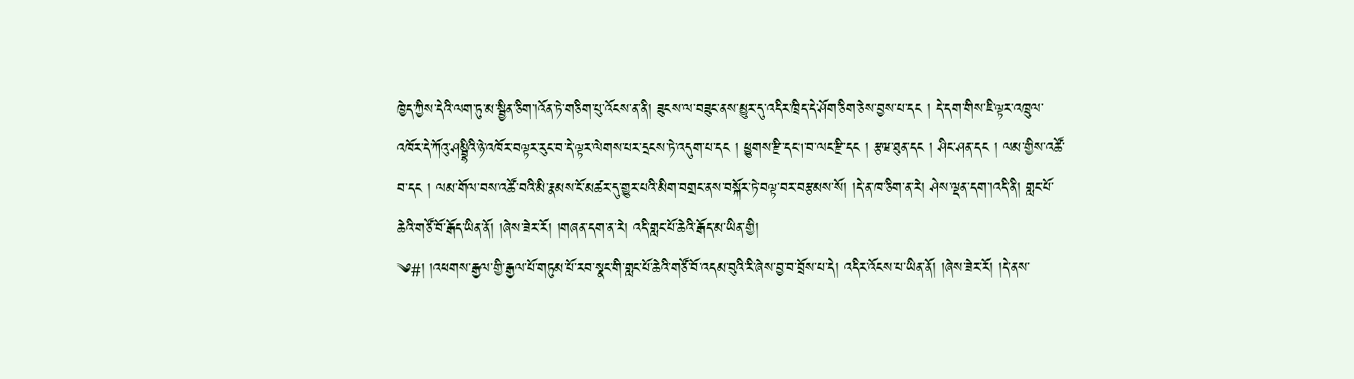ཁྱེད་ཀྱིས་དེའི་ལག་ཏུ་མ་སྦྱིན་ཅིག་།འོན་ཏེ་གཅིག་པུ་འོངས་ན་ནི། ཟུངས་ལ་བཟུང་ནས་མྱུར་དུ་འདིར་ཁྲིད་དེ་ཤོག་ཅིག་ཅེས་བྱས་པ་དང ། དེ་དག་གིས་ཇི་ལྟར་འཁྲུལ་འཁོར་དེ་ཀོའུ་ཤམྦྷིའི་ཉེ་འཁོར་བལྟར་རུང་བ་དེ་ལྟར་ལེགས་པར་དྲངས་ཏེ་འདུག་པ་དང ། ཕྱུགས་རྫི་དང།་བ་ལང་རྫི་དང ། རྩཝ་ཐུན་དང ། ཤིང་ཤན་དང ། ལམ་གྱིས་འཚོ་བ་དང ། ལམ་གོལ་བས་འཚོ་བའི་མི་རྣམས་ངོ་མཚར་དུ་གྱུར་པའི་མིག་བགྲང་ནས་བསྐོར་ཏེ་བལྟ་བར་བརྩམས་སོ། །དེ་ན་ཁ་ཅིག་ན་རེ། ཤེས་ལྡན་དག་།འདི་ནི། གླང་པོ་ཆེའི་གཙོ་བོ་རྒོད་ཡིན་ནོ། །ཞེས་ཟེར་རོ། །གཞན་དག་ན་རེ། འདི་གླང་པོ་ཆེའི་རྒོད་མ་ཡིན་གྱི།
༄#། །འཕགས་རྒྱལ་གྱི་རྒྱལ་པོ་གཏུམ་པོ་རབ་སྣང་གི་གླང་པོ་ཆེའི་གཙོ་བོ་འདམ་བུའི་རི་ཞེས་བྱ་བ་བྲོས་པ་དེ། འདིར་འོངས་པ་ཡིན་ནོ། །ཞེས་ཟེར་རོ། །དེ་ནས་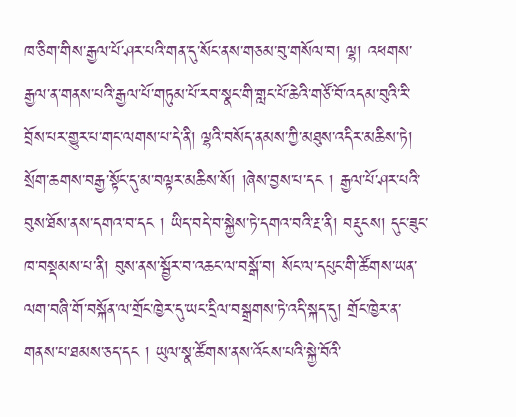ཁ་ཅིག་གིས་རྒྱལ་པོ་ཤར་པའི་གན་དུ་སོང་ནས་གཅམ་བུ་གསོལ་བ། ལྷ། འཕགས་རྒྱལ་ན་གནས་པའི་རྒྱལ་པོ་གཏུམ་པོ་རབ་སྣང་གི་གླང་པོ་ཆེའི་གཙོ་བོ་འདམ་བུའི་རི་བྲོས་པར་གྱུར་པ་གང་ལགས་པ་དེ་ནི། ལྷའི་བསོད་ནམས་ཀྱི་མཐུས་འདིར་མཆིས་ཏེ། སྲོག་ཆགས་བརྒྱ་སྟོང་དུ་མ་བལྟར་མཆིས་སོ། །ཞེས་བྱས་པ་དང ། རྒྱལ་པོ་ཤར་པའི་བུས་ཐོས་ནས་དགའ་བ་དང ། ཡིད་བདེ་བ་སྐྱེས་ཏེ་དགའ་བའི་རྔ་ནི། བརྡུངས། དུང་ཟུང་ཁ་བསྡམས་པ་ནི། བུས་ནས་སྦྱོར་བ་འཆང་ལ་བསྒོ་བ། སོང་ལ་དཔུང་གི་ཚོགས་ཡན་ལག་བཞི་གོ་བསྐོན་ལ་གྲོང་ཁྱེར་དུ་ཡང་དྲིལ་བསྒྲགས་ཏེ་འདི་སྐད་དུ། གྲོང་ཁྱེར་ན་གནས་པ་ཐམས་ཅད་དང ། ཡུལ་སྣ་ཚོགས་ནས་འོངས་པའི་སྐྱེ་བོའི་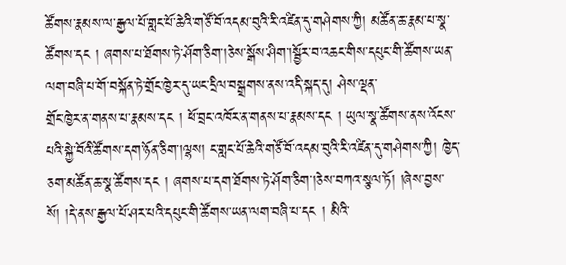ཚོགས་རྣམས་ལ་རྒྱལ་པོ་གླང་པོ་ཆེའི་གཙོ་བོ་འདམ་བུའི་རི་འཛིན་དུ་གཤེགས་ཀྱི། མཚོན་ཆ་རྣམ་པ་སྣ་ཚོགས་དང ། ཞགས་པ་ཐོགས་ཏེ་ཤོག་ཅིག་།ཅེས་སྒོས་ཤིག་།སྦྱོར་བ་འཆང་གིས་དཔུང་གི་ཚོགས་ཡན་ལག་བཞི་པ་གོ་བསྐོན་ཏེ་གྲོང་ཁྱེར་དུ་ཡང་དྲིལ་བསྒྲགས་ནས་འདི་སྐད་དུ། ཤེས་ལྡན་
གྲོང་ཁྱེར་ན་གནས་པ་རྣམས་དང ། ཕོ་བྲང་འཁོར་ན་གནས་པ་རྣམས་དང ། ཡུལ་སྣ་ཚོགས་ནས་འོངས་པའི་སྐྱེ་བོའི་ཚོགས་དག་ཉོན་ཅིག་།ལྷས། ང་གླང་པོ་ཆེའི་གཙོ་བོ་འདམ་བུའི་རི་འཛིན་དུ་གཤེགས་ཀྱི། ཁྱེད་ཅག་མཚོན་ཆ་སྣ་ཚོགས་དང ། ཞགས་པ་དག་ཐོགས་ཏེ་ཤོག་ཅིག་།ཅེས་བཀའ་སྩལ་ཏོ། །ཞེས་བྱས་སོ། །དེ་ནས་རྒྱལ་པོ་ཤར་པའི་དཔུང་གི་ཚོགས་ཡན་ལག་བཞི་པ་དང ། མིའི་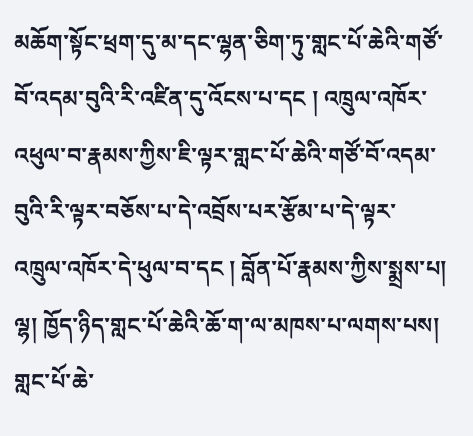མཆོག་སྟོང་ཕྲག་དུ་མ་དང་ལྷན་ཅིག་ཏུ་གླང་པོ་ཆེའི་གཙོ་བོ་འདམ་བུའི་རི་འཛིན་དུ་འོངས་པ་དང ། འཁྲུལ་འཁོར་འཕུལ་བ་རྣམས་ཀྱིས་ཇི་ལྟར་གླང་པོ་ཆེའི་གཙོ་བོ་འདམ་བུའི་རི་ལྟར་བཅོས་པ་དེ་འབྲོས་པར་རྩོམ་པ་དེ་ལྟར་འཁྲུལ་འཁོར་དེ་ཕུལ་བ་དང ། བློན་པོ་རྣམས་ཀྱིས་སྨྲས་པ། ལྷ། ཁྱོད་ཉིད་གླང་པོ་ཆེའི་ཆོ་ག་ལ་མཁས་པ་ལགས་པས། གླང་པོ་ཆེ་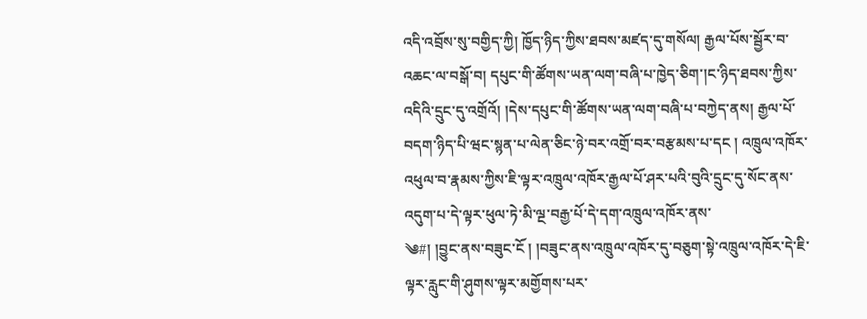འདི་འབྲོས་སུ་བགྱིད་ཀྱི། ཁྱོད་ཉིད་ཀྱིས་ཐབས་མཛད་དུ་གསོལ། རྒྱལ་པོས་སྦྱོར་བ་འཆང་ལ་བསྒོ་བ། དཔུང་གི་ཚོགས་ཡན་ལག་བཞི་པ་ཁྱེད་ཅིག་།ང་ཉིད་ཐབས་ཀྱིས་འདིའི་དྲུང་དུ་འགྲོའོ། །དེས་དཔུང་གི་ཚོགས་ཡན་ལག་བཞི་པ་བཀྱེད་ནས། རྒྱལ་པོ་བདག་ཉིད་པི་ཝང་སྙན་པ་ལེན་ཅིང་ཉེ་བར་འགྲོ་བར་བརྩམས་པ་དང ། འཁྲུལ་འཁོར་འཕུལ་བ་རྣམས་ཀྱིས་ཇི་ལྟར་འཁྲུལ་འཁོར་རྒྱལ་པོ་ཤར་པའི་བུའི་དྲུང་དུ་སོང་ནས་འདུག་པ་དེ་ལྟར་ཕུལ་ཏེ་མི་ལྔ་བརྒྱ་པོ་དེ་དག་འཁྲུལ་འཁོར་ནས་
༄#། །བྱུང་ནས་བཟུང་ངོ ། །བཟུང་ནས་འཁྲུལ་འཁོར་དུ་བཅུག་སྟེ་འཁྲུལ་འཁོར་དེ་ཇི་ལྟར་རླུང་གི་ཤུགས་ལྟར་མགྱོགས་པར་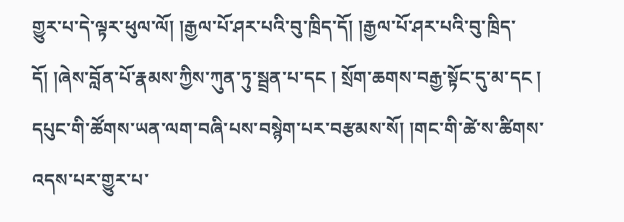གྱུར་པ་དེ་ལྟར་ཕུལ་ལོ། །རྒྱལ་པོ་ཤར་པའི་བུ་ཁྲིད་དོ། །རྒྱལ་པོ་ཤར་པའི་བུ་ཁྲིད་དོ། །ཞེས་བློན་པོ་རྣམས་ཀྱིས་ཀུན་ཏུ་སྦྲན་པ་དང ། སྲོག་ཆགས་བརྒྱ་སྟོང་དུ་མ་དང ། དཔུང་གི་ཚོགས་ཡན་ལག་བཞི་པས་བསྙེག་པར་བརྩམས་སོ། །གང་གི་ཚེ་ས་ཚིགས་འདས་པར་གྱུར་པ་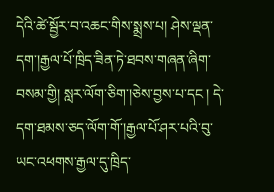དེའི་ཚེ་སྦྱོར་བ་འཆང་གིས་སྨྲས་པ། ཤེས་ལྡན་དག་།རྒྱལ་པོ་ཁྲིད་ཟིན་ཏེ་ཐབས་གཞན་ཞིག་བསམ་གྱི། སླར་ལོག་ཅིག་།ཅེས་བྱས་པ་དང ། དེ་དག་ཐམས་ཅད་ལོག་གོ་།རྒྱལ་པོ་ཤར་པའི་བུ་ཡང་འཕགས་རྒྱལ་དུ་ཁྲིད་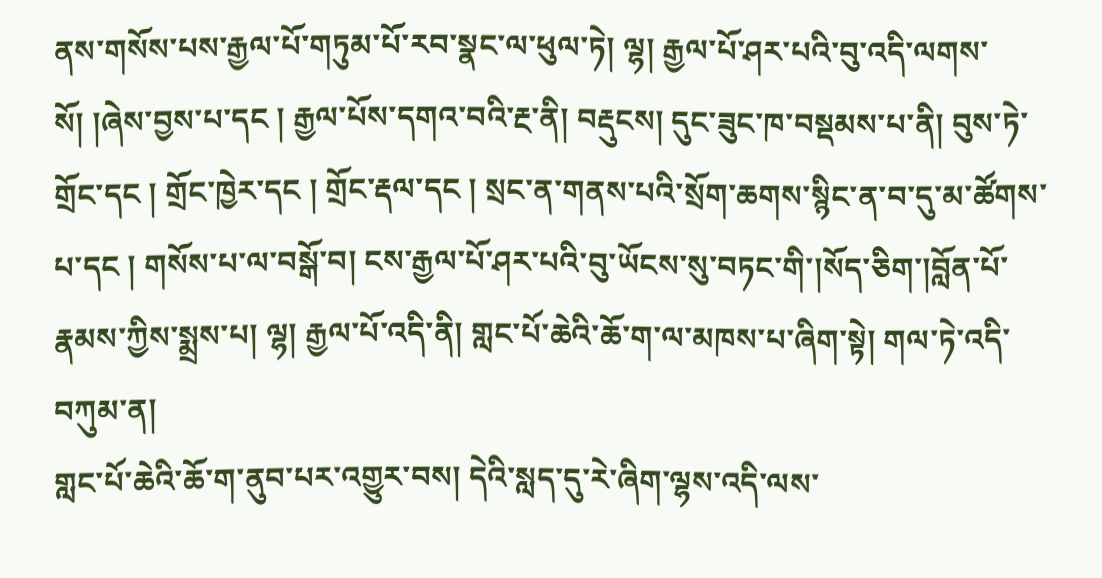ནས་གསོས་པས་རྒྱལ་པོ་གཏུམ་པོ་རབ་སྣང་ལ་ཕུལ་ཏེ། ལྷ། རྒྱལ་པོ་ཤར་པའི་བུ་འདི་ལགས་སོ། །ཞེས་བྱས་པ་དང ། རྒྱལ་པོས་དགའ་བའི་རྔ་ནི། བརྡུངས། དུང་ཟུང་ཁ་བསྡམས་པ་ནི། བུས་ཏེ་གྲོང་དང ། གྲོང་ཁྱེར་དང ། གྲོང་རྡལ་དང ། སྲང་ན་གནས་པའི་སྲོག་ཆགས་སྙིང་ན་བ་དུ་མ་ཚོགས་པ་དང ། གསོས་པ་ལ་བསྒོ་བ། ངས་རྒྱལ་པོ་ཤར་པའི་བུ་ཡོངས་སུ་བཏང་གི་།སོད་ཅིག་།བློན་པོ་རྣམས་ཀྱིས་སྨྲས་པ། ལྷ། རྒྱལ་པོ་འདི་ནི། གླང་པོ་ཆེའི་ཆོ་ག་ལ་མཁས་པ་ཞིག་སྟེ། གལ་ཏེ་འདི་བཀུམ་ན།
གླང་པོ་ཆེའི་ཆོ་ག་ནུབ་པར་འགྱུར་བས། དེའི་སླད་དུ་རེ་ཞིག་ལྷས་འདི་ལས་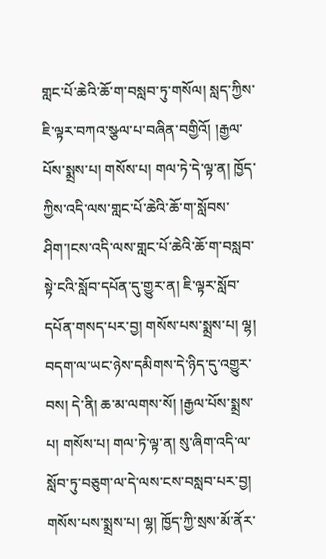གླང་པོ་ཆེའི་ཆོ་ག་བསླབ་ཏུ་གསོལ། སླད་ཀྱིས་ཇི་ལྟར་བཀའ་སྩལ་པ་བཞིན་བགྱིའོ། །རྒྱལ་པོས་སྨྲས་པ། གསོས་པ། གལ་ཏེ་དེ་ལྟ་ན། ཁྱོད་ཀྱིས་འདི་ལས་གླང་པོ་ཆེའི་ཆོ་ག་སློབས་ཤིག་།ངས་འདི་ལས་གླང་པོ་ཆེའི་ཆོ་ག་བསླབ་སྟེ་ངའི་སློབ་དཔོན་དུ་གྱུར་ན། ཇི་ལྟར་སློབ་དཔོན་གསད་པར་བྱ། གསོས་པས་སྨྲས་པ། ལྷ། བདག་ལ་ཡང་ཉེས་དམིགས་དེ་ཉིད་དུ་འགྱུར་བས། དེ་ནི། ཆ་མ་ལགས་སོ། །རྒྱལ་པོས་སྨྲས་པ། གསོས་པ། གལ་ཏེ་ལྟ་ན། སུ་ཞིག་འདི་ལ་སློབ་ཏུ་བཅུག་ལ་དེ་ལས་ངས་བསླབ་པར་བྱ། གསོས་པས་སྨྲས་པ། ལྷ། ཁྱོད་ཀྱི་སྲས་མོ་ནོར་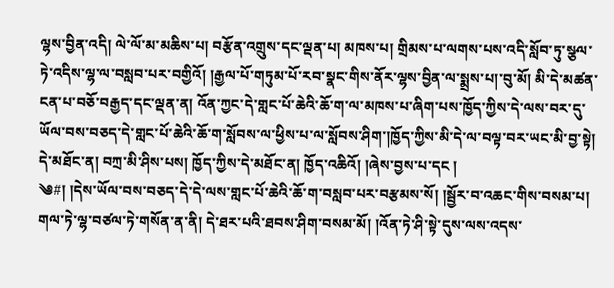ལྷས་བྱིན་འདི། ལེ་ལོ་མ་མཆིས་པ། བརྩོན་འགྲུས་དང་ལྡན་པ། མཁས་པ། གྲིམས་པ་ལགས་པས་འདི་སློབ་ཏུ་སྩལ་ཏེ་འདིས་ལྷ་ལ་བསླབ་པར་བགྱིའོ། །རྒྱལ་པོ་གཏུམ་པོ་རབ་སྣང་གིས་ནོར་ལྷས་བྱིན་ལ་སྨྲས་པ།་བུ་མོ། མི་དེ་མཚན་ངན་པ་བཅོ་བརྒྱད་དང་ལྡན་ན། འོན་ཀྱང་དེ་གླང་པོ་ཆེའི་ཆོ་ག་ལ་མཁས་པ་ཞིག་པས་ཁྱོད་ཀྱིས་དེ་ལས་བར་དུ་ཡོལ་བས་བཅད་དེ་གླང་པོ་ཆེའི་ཆོ་ག་སློབས་ལ་ཕྱིས་པ་ལ་སློབས་ཤིག་།ཁྱོད་ཀྱིས་མི་དེ་ལ་བལྟ་བར་ཡང་མི་བྱ་སྟེ། དེ་མཐོང་ན། བཀྲ་མི་ཤིས་པས། ཁྱོད་ཀྱིས་དེ་མཐོང་ན། ཁྱོད་འཆིའོ། །ཞེས་བྱས་པ་དང །
༄#། །དེས་ཡོལ་བས་བཅད་དེ་དེ་ལས་གླང་པོ་ཆེའི་ཆོ་ག་བསླབ་པར་བརྩམས་སོ། །སྦྱོར་བ་འཆང་གིས་བསམ་པ། གལ་ཏེ་ལྷ་བཙལ་ཏེ་གསོན་ན་ནི། དེ་ཐར་པའི་ཐབས་ཤིག་བསམ་མོ། །འོན་ཏེ་ཤི་སྟེ་དུས་ལས་འདས་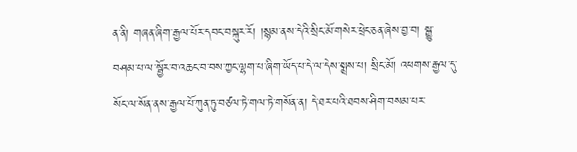ན་ནི། གཞན་ཞིག་རྒྱལ་པོར་དབང་བསྐུར་རོ། །སྙམ་ནས་དེའི་སྲིང་མོ་གསེར་ཕྲེང་ཅན་ཞེས་བྱ་བ། སྒྱུ་བཤམ་པ་ལ་སྦྱོར་བ་འཆང་བ་བས་ཀྱང་ལྷག་པ་ཞིག་ཡོད་པ་དེ་ལ་དེས་སྨྲས་པ། སྲིང་མོ། འཕགས་རྒྱལ་དུ་སོང་ལ་སོན་ནས་རྒྱལ་པོ་ཀུན་ཏུ་བཙལ་ཏེ་གལ་ཏེ་གསོན་ན། དེ་ཐར་པའི་ཐབས་ཤིག་བསམ་པར་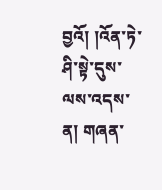བྱའོ། །འོན་ཏེ་ཤི་སྟེ་དུས་ལས་འདས་ན། གཞན་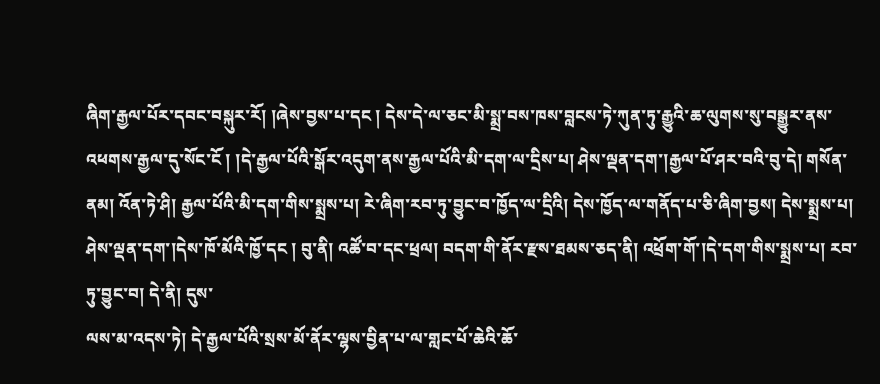ཞིག་རྒྱལ་པོར་དབང་བསྐུར་རོ། །ཞེས་བྱས་པ་དང ། དེས་དེ་ལ་ཅང་མི་སྨྲ་བས་ཁས་བླངས་ཏེ་ཀུན་ཏུ་རྒྱུའི་ཆ་ལུགས་སུ་བསྒྱུར་ནས་འཕགས་རྒྱལ་དུ་སོང་ངོ ། །དེ་རྒྱལ་པོའི་སྒོར་འདུག་ནས་རྒྱལ་པོའི་མི་དག་ལ་དྲིས་པ། ཤེས་ལྡན་དག་།རྒྱལ་པོ་ཤར་བའི་བུ་དེ། གསོན་ནམ། འོན་ཏེ་ཤི། རྒྱལ་པོའི་མི་དག་གིས་སྨྲས་པ། རེ་ཞིག་རབ་ཏུ་བྱུང་བ་ཁྱོད་ལ་དྲིའི། དེས་ཁྱོད་ལ་གནོད་པ་ཅི་ཞིག་བྱས། དེས་སྨྲས་པ། ཤེས་ལྡན་དག་།དེས་ཁོ་མོའི་ཁྱོ་དང ། བུ་ནི། འཚོ་བ་དང་ཕྲལ། བདག་གི་ནོར་རྫས་ཐམས་ཅད་ནི། འཕྲོག་གོ་།དེ་དག་གིས་སྨྲས་པ། རབ་ཏུ་བྱུང་བ། དེ་ནི། དུས་
ལས་མ་འདས་ཏེ། དེ་རྒྱལ་པོའི་སྲས་མོ་ནོར་ལྷས་བྱིན་པ་ལ་གླང་པོ་ཆེའི་ཆོ་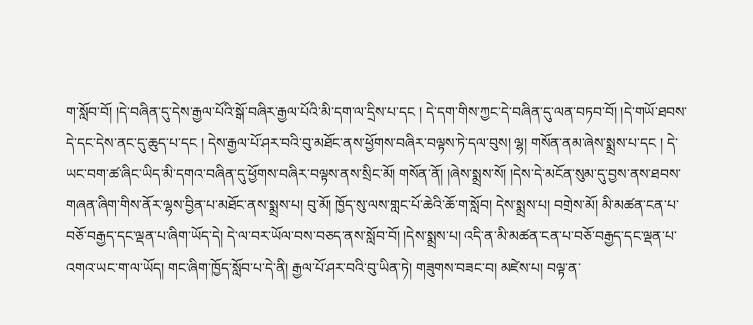ག་སློབ་བོ། །དེ་བཞིན་དུ་དེས་རྒྱལ་པོའི་སྒོ་བཞིར་རྒྱལ་པོའི་མི་དག་ལ་དྲིས་པ་དང ། དེ་དག་གིས་ཀྱང་དེ་བཞིན་དུ་ལན་བཏབ་བོ། །དེ་གཡོ་ཐབས་དེ་དང་དེས་ནང་དུ་ཆུད་པ་དང ། དེས་རྒྱལ་པོ་ཤར་བའི་བུ་མཐོང་ནས་ཕྱོགས་བཞིར་བལྟས་ཏེ་དལ་བུས། ལྷ། གསོན་ནམ་ཞེས་སྨྲས་པ་དང ། དེ་ཡང་བག་ཚ་ཞིང་ཡིད་མི་དགའ་བཞིན་དུ་ཕྱོགས་བཞིར་བལྟས་ནས་སྲིང་མོ། གསོན་ནོ། །ཞེས་སྨྲས་སོ། །དེས་དེ་མངོན་སུམ་དུ་བྱས་ནས་ཐབས་གཞན་ཞིག་གིས་ནོར་ལྷས་བྱིན་པ་མཐོང་ནས་སྨྲས་པ། བུ་མོ། ཁྱོད་སུ་ལས་གླང་པོ་ཆེའི་ཆོ་ག་སློབ། དེས་སྨྲས་པ། བགྲེས་མོ། མི་མཚན་ངན་པ་བཅོ་བརྒྱད་དང་ལྡན་པ་ཞིག་ཡོད་དེ། དེ་ལ་བར་ཡོལ་བས་བཅད་ནས་སློབ་བོ། །དེས་སྨྲས་པ། འདི་ན་མི་མཚན་ངན་པ་བཅོ་བརྒྱད་དང་ལྡན་པ་འགའ་ཡང་ག་ལ་ཡོད། གང་ཞིག་ཁྱོད་སློབ་པ་དེ་ནི། རྒྱལ་པོ་ཤར་བའི་བུ་ཡིན་ཏེ། གཟུགས་བཟང་བ། མཛེས་པ། བལྟ་ན་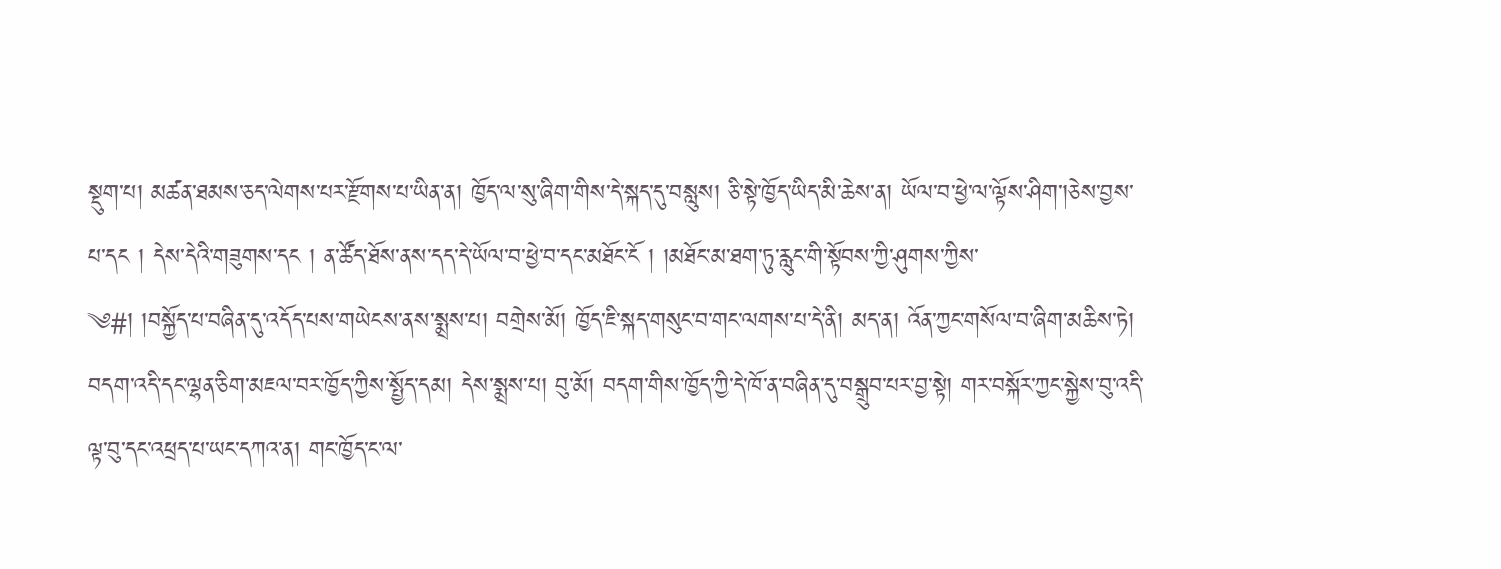སྡུག་པ། མཚན་ཐམས་ཅད་ལེགས་པར་རྫོགས་པ་ཡིན་ན། ཁྱོད་ལ་སུ་ཞིག་གིས་དེ་སྐད་དུ་བསླུས། ཅི་སྟེ་ཁྱོད་ཡིད་མི་ཆེས་ན། ཡོལ་བ་ཕྱེ་ལ་ལྟོས་ཤིག་།ཅེས་བྱས་པ་དང ། དེས་དེའི་གཟུགས་དང ། ན་ཚོད་ཐོས་ནས་དད་དེ་ཡོལ་བ་ཕྱེ་བ་དང་མཐོང་ངོ ། །མཐོང་མ་ཐག་ཏུ་རླུང་གི་སྟོབས་ཀྱི་ཤུགས་ཀྱིས་
༄#། །བསྐྱོད་པ་བཞིན་དུ་འདོད་པས་གཡེངས་ནས་སྨྲས་པ། བགྲེས་མོ། ཁྱོད་ཇི་སྐད་གསུང་བ་གང་ལགས་པ་དེ་ནི། མད་ན། འོན་ཀྱང་གསོལ་བ་ཞིག་མཆིས་ཏེ། བདག་འདི་དང་ལྷན་ཅིག་མཇལ་བར་ཁྱོད་ཀྱིས་སྤྱོད་དམ། དེས་སྨྲས་པ། བུ་མོ། བདག་གིས་ཁྱོད་ཀྱི་དེ་ཁོ་ན་བཞིན་དུ་བསྒྲུབ་པར་བྱ་སྟེ། གར་བསྐོར་ཀྱང་སྐྱེས་བུ་འདི་ལྟ་བུ་དང་འཕྲད་པ་ཡང་དཀའ་ན། གང་ཁྱོད་ང་ལ་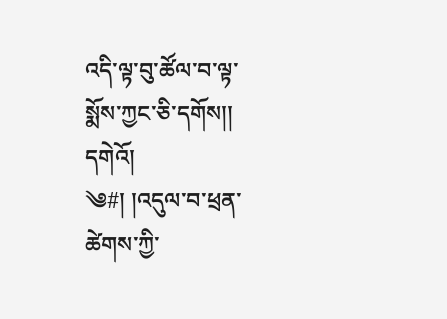འདི་ལྟ་བུ་ཚོལ་བ་ལྟ་སྨོས་ཀྱང་ཅི་དགོས།། དགེའོ།
༄#། །འདུལ་བ་ཕྲན་ཚེགས་ཀྱི་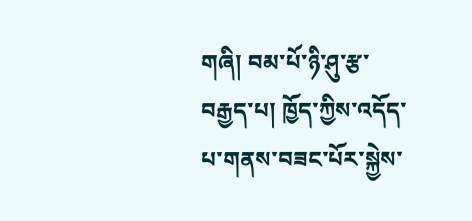གཞི། བམ་པོ་ཉི་ཤུ་རྩ་བརྒྱད་པ། ཁྱོད་ཀྱིས་འདོད་པ་གནས་བཟང་པོར་སྐྱེས་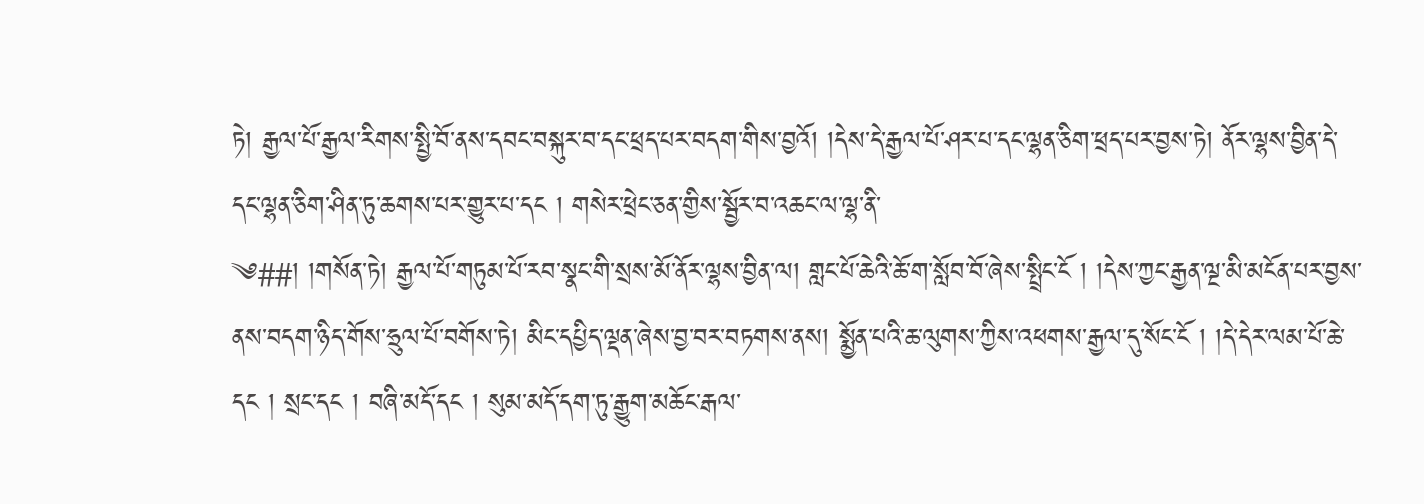ཏེ། རྒྱལ་པོ་རྒྱལ་རིགས་སྤྱི་བོ་ནས་དབང་བསྐུར་བ་དང་ཕྲད་པར་བདག་གིས་བྱའོ། །དེས་དེ་རྒྱལ་པོ་ཤར་པ་དང་ལྷན་ཅིག་ཕྲད་པར་བྱས་ཏེ། ནོར་ལྷས་བྱིན་དེ་དང་ལྷན་ཅིག་ཤིན་ཏུ་ཆགས་པར་གྱུར་པ་དང ། གསེར་ཕྲེང་ཅན་གྱིས་སྦྱོར་བ་འཆང་ལ་ལྷ་ནི་
༄##། །གསོན་ཏེ། རྒྱལ་པོ་གཏུམ་པོ་རབ་སྣང་གི་སྲས་མོ་ནོར་ལྷས་བྱིན་ལ། གླང་པོ་ཆེའི་ཆོ་ག་སློབ་བོ་ཞེས་སྤྲིང་ངོ ། །དེས་ཀྱང་རྒྱན་ལྔ་མི་མངོན་པར་བྱས་ནས་བདག་ཉིད་གོས་ཧྲུལ་པོ་བགོས་ཏེ། མིང་དཔྱིད་ལྡན་ཞེས་བྱ་བར་བཏགས་ནས། སྨྱོན་པའི་ཆ་ལུགས་ཀྱིས་འཕགས་རྒྱལ་དུ་སོང་ངོ ། །དེ་དེར་ལམ་པོ་ཆེ་དང ། སྲང་དང ། བཞི་མདོ་དང ། སུམ་མདོ་དག་ཏུ་རྒྱུག་མཆོང་རྒལ་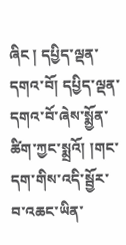ཞིང ། དཔྱིད་ལྡན་དགའ་བོ། དཔྱིད་ལྡན་དགའ་བོ་ཞེས་སྨྱོན་ཚིག་ཀྱང་སྨྲའོ། །གང་དག་གིས་འདི་སྦྱོར་བ་འཆང་ཡིན་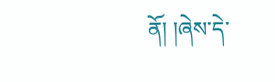ནོ། །ཞེས་དེ་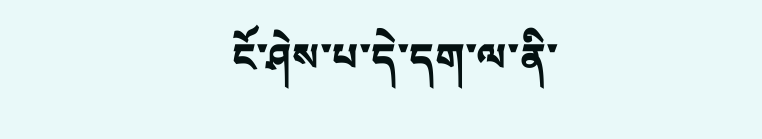ངོ་ཤེས་པ་དེ་དག་ལ་ནི་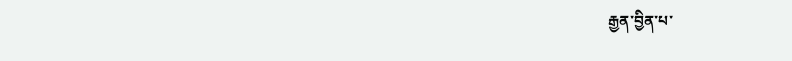རྒྱན་བྱིན་པ་